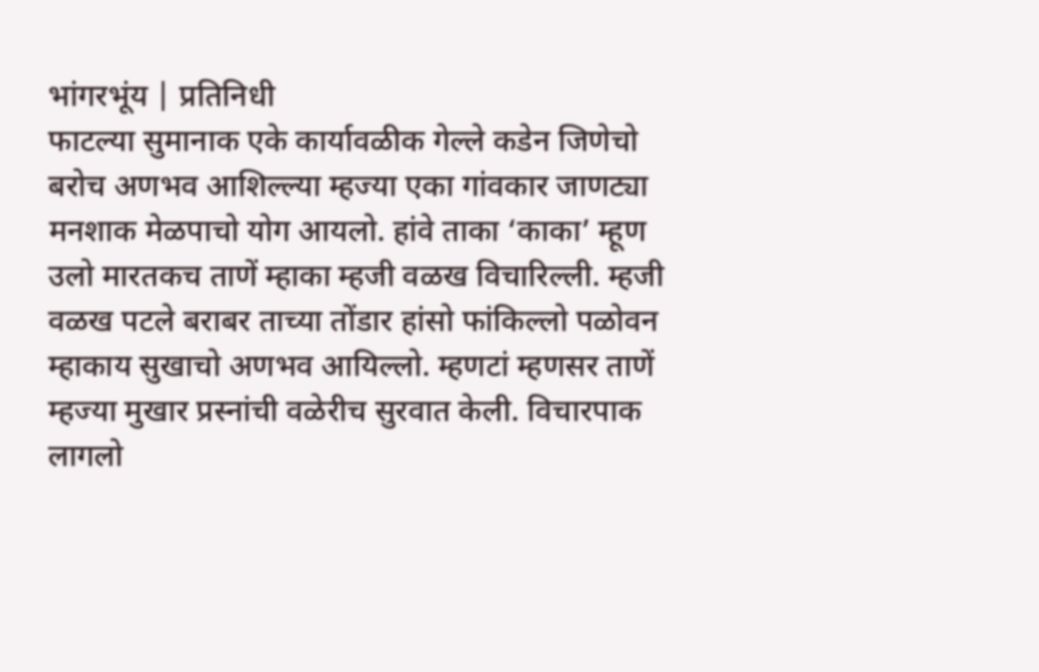भांगरभूंय | प्रतिनिधी
फाटल्या सुमानाक एके कार्यावळीक गेल्ले कडेन जिणेचो बरोच अणभव आशिल्ल्या म्हज्या एका गांवकार जाणट्या मनशाक मेळपाचो योग आयलो. हांवे ताका ‘काका’ म्हूण उलो मारतकच ताणें म्हाका म्हजी वळख विचारिल्ली. म्हजी वळख पटले बराबर ताच्या तोंडार हांसो फांकिल्लो पळोवन म्हाकाय सुखाचो अणभव आयिल्लो. म्हणटां म्हणसर ताणें म्हज्या मुखार प्रस्नांची वळेरीच सुरवात केली. विचारपाक लागलो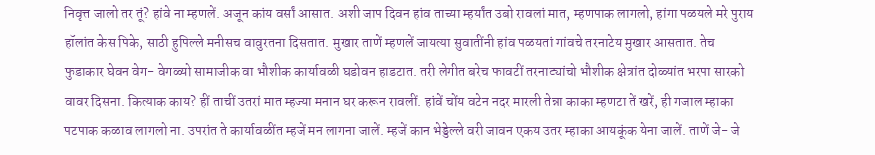निवृत्त जालो तर तूं? हांवे ना म्हणलें. अजून कांय वर्सां आसात. अशी जाप दिवन हांव ताच्या म्हर्यांत उबो रावलां मात, म्हणपाक लागलो, हांगा पळयले मरे पुराय हॉलांत केस पिके, साठी हुपिल्ले मनीसच वावुरतना दिसतात. मुखार ताणें म्हणलें जायत्या सुवातींनी हांव पळयतां गांवचे तरनाटेय मुखार आसतात. तेच फुडाकार घेवन वेग- वेगळ्यो सामाजीक वा भौशीक कार्यावळी घडोवन हाडटात. तरी लेगीत बरेच फावटीं तरनाट्यांचो भौशीक क्षेत्रांत दोळ्यांत भरपा सारको वावर दिसना. कित्याक काय? हीं ताचीं उतरां मात म्हज्या मनान घर करून रावलीं. हांवें चोंय वटेन नदर मारली तेन्ना काका म्हणटा तें खरें, ही गजाल म्हाका पटपाक कळाव लागलो ना. उपरांत ते कार्यावळींत म्हजें मन लागना जालें. म्हजें कान भेड्डेल्ले वरी जावन एकय उतर म्हाका आयकूंक येना जालें. ताणें जे- जे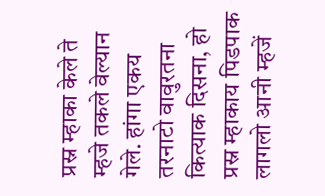प्रस्न म्हाका केले ते म्हजे तकले वेल्यान गेले. हांगा एकय तरनाटो वावुरतना कित्याक दिसना, हो प्रस्न म्हाकाय पिडपाक लागलो आनी म्हजें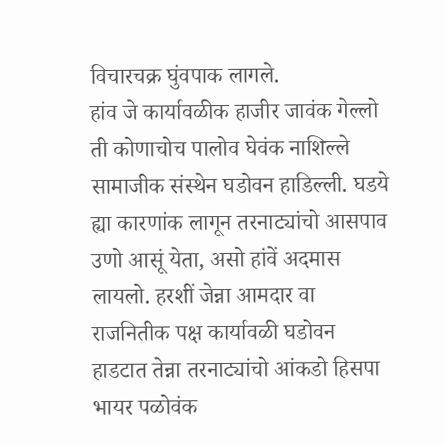विचारचक्र घुंवपाक लागले.
हांव जे कार्यावळीक हाजीर जावंक गेल्लो ती कोणाचोच पालोव घेवंक नाशिल्ले सामाजीक संस्थेन घडोवन हाडिल्ली. घडये ह्या कारणांक लागून तरनाट्यांचो आसपाव उणो आसूं येता, असो हांवें अदमास लायलो. हरशीं जेन्ना आमदार वा राजनितीक पक्ष कार्यावळी घडोवन हाडटात तेन्ना तरनाट्यांचो आंकडो हिसपा भायर पळोवंक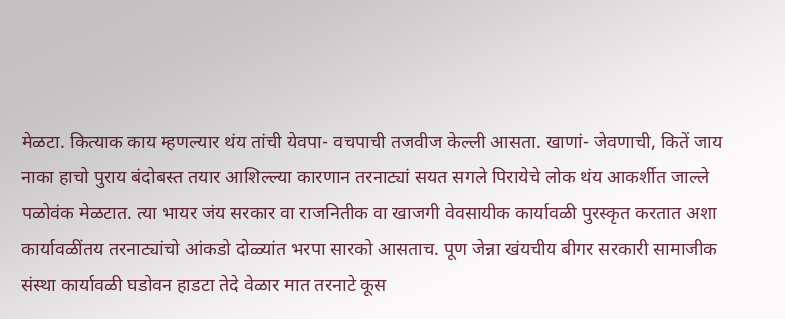मेळटा. कित्याक काय म्हणल्यार थंय तांची येवपा- वचपाची तजवीज केल्ली आसता. खाणां- जेवणाची, कितें जाय नाका हाचो पुराय बंदोबस्त तयार आशिल्ल्या कारणान तरनाट्यां सयत सगले पिरायेचे लोक थंय आकर्शीत जाल्ले पळोवंक मेळटात. त्या भायर जंय सरकार वा राजनितीक वा खाजगी वेवसायीक कार्यावळी पुरस्कृत करतात अशा कार्यावळींतय तरनाट्यांचो आंकडो दोळ्यांत भरपा सारको आसताच. पूण जेन्ना खंयचीय बीगर सरकारी सामाजीक संस्था कार्यावळी घडोवन हाडटा तेदे वेळार मात तरनाटे कूस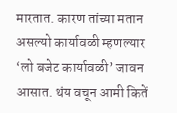मारतात. कारण तांच्या मतान असल्यो कार्यावळी म्हणल्यार ‘लो बजेट कार्यावळी’ जावन आसात. थंय वचून आमी कितें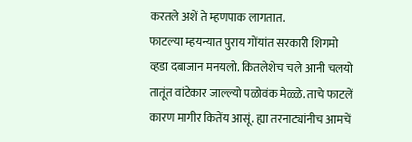करतले अशें ते म्हणपाक लागतात.
फाटल्या म्हयन्यात पुराय गोंयांत सरकारी शिगमो व्हडा दबाजान मनयलो. कितलेशेच चले आनी चलयो तातूंत वांटेकार जाल्ल्यो पळोवंक मेळ्ळे. ताचे फाटलें कारण मागीर कितेंय आसूं. ह्या तरनाट्यांनीच आमचें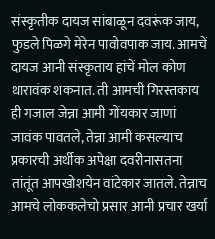संस्कृतीक दायज सांबाळून दवरूंक जाय, फुडले पिळगे मेरेन पावोवपाक जाय. आमचें दायज आनी संस्कृताय हांचें मोल कोण थारावंक शकनात. ती आमची गिरस्तकाय ही गजाल जेन्ना आमी गोंयकार जाणां जावंक पावतले, तेन्ना आमी कसल्याच प्रकारची अर्थीक अपेक्षा दवरीनासतना तांतूंत आपखोशयेन वांटेकार जातले. तेन्नाच आमचे लोककलेचो प्रसार आनी प्रचार खर्या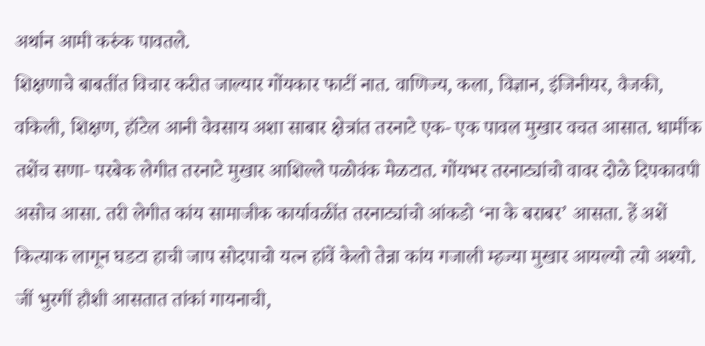अर्थान आमी करुंक पावतले.
शिक्षणाचे बाबतींत विचार करीत जाल्यार गोंयकार फाटीं नात. वाणिज्य, कला, विज्ञान, इंजिनीयर, वैजकी, वकिली, शिक्षण, हॉटेल आनी वेवसाय अशा साबार क्षेत्रांत तरनाटे एक- एक पावल मुखार वचत आसात. धार्मीक तशेंच सणा- परबेक लेगीत तरनाटे मुखार आशिल्ले पळोवंक मेळटात. गोंयभर तरनाट्यांचो वावर दोळे दिपकावपी असोच आसा. तरी लेगीत कांय सामाजीक कार्यावळींत तरनाट्यांचो आंकडो ‘ना के बराबर’ आसता. हें अशें कित्याक लागून घडटा हाची जाप सोदपाचो यत्न हांवें केलो तेन्ना कांय गजाली म्हज्या मुखार आयल्यो त्यो अश्यो.
जीं भुरगीं हौशी आसतात तांकां गायनाची,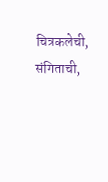चित्रकलेची, संगिताची,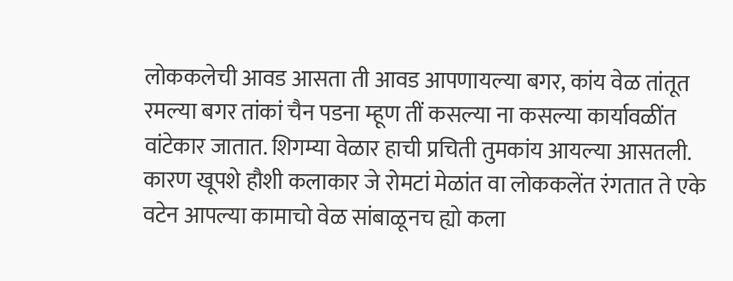लोककलेची आवड आसता ती आवड आपणायल्या बगर, कांय वेळ तांतूत रमल्या बगर तांकां चैन पडना म्हूण तीं कसल्या ना कसल्या कार्यावळींत वांटेकार जातात. शिगम्या वेळार हाची प्रचिती तुमकांय आयल्या आसतली. कारण खूपशे हौशी कलाकार जे रोमटां मेळांत वा लोककलेंत रंगतात ते एके वटेन आपल्या कामाचो वेळ सांबाळूनच ह्यो कला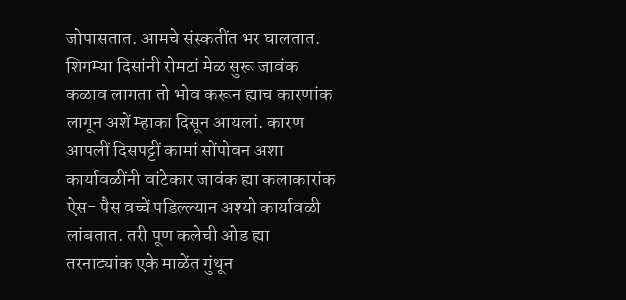जोपासतात. आमचे संस्कतींत भर घालतात. शिगम्या दिसांनी रोमटां मेळ सुरू जावंक कळाव लागता तो भोव करून ह्याच कारणांक लागून अशें म्हाका दिसून आयलां. कारण आपलीं दिसपट्टीं कामां सोंपोवन अशा कार्यावळींनी वांटेकार जावंक ह्या कलाकारांक ऐस- पैस वच्चें पडिल्ल्यान अश्यो कार्यावळी लांबतात. तरी पूण कलेची ओड ह्या तरनाट्यांक एके माळेंत गुंथून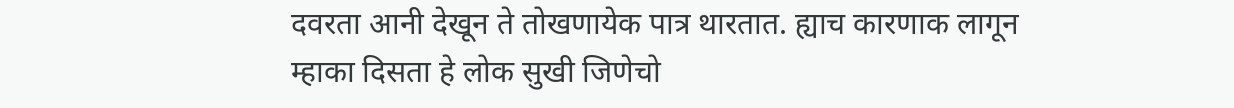दवरता आनी देखून ते तोखणायेक पात्र थारतात. ह्याच कारणाक लागून म्हाका दिसता हे लोक सुखी जिणेचो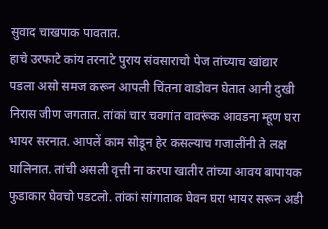सुवाद चाखपाक पावतात.
हाचे उरफाटे कांय तरनाटे पुराय संवसाराचो पेज तांच्याच खांद्यार पडला असो समज करून आपली चिंतना वाडोवन घेतात आनी दुखी निरास जीण जगतात. तांकां चार चवगांत वावरूंक आवडना म्हूण घरा भायर सरनात. आपलें काम सोडून हेर कसल्याच गजालींनी ते लक्ष घालिनात. तांची असली वृत्ती ना करपा खातीर तांच्या आवय बापायक फुडाकार घेवचो पडटलो. तांकां सांगाताक घेवन घरा भायर सरून अडी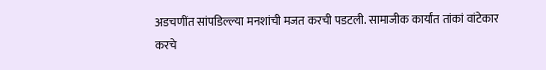अडचणींत सांपडिल्ल्या मनशांची मजत करची पडटली. सामाजीक कार्यांत तांकां वांटेकार करचे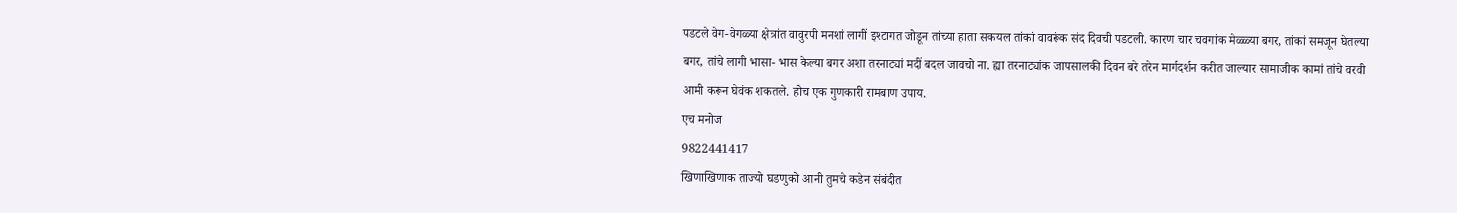पडटले वेग-वेगळ्या क्षेत्रांत वावुरपी मनशां लागीं इश्टागत जोडून तांच्या हाता सकयल तांकां वावरूंक संद दिवची पडटली. कारण चार चवगांक मेळ्ळ्या बगर, तांकां समजून घेतल्या बगर, तांचे लागी भासा- भास केल्या बगर अशा तरनाट्यां मदीं बदल जावचो ना. ह्या तरनाट्यांक जापसालकी दिवन बरे तरेन मार्गदर्शन करीत जाल्यार सामाजीक कामां तांचे वरवी आमी करून घेवंक शकतले. होच एक गुणकारी रामबाण उपाय.
एच मनोज
9822441417
खिणाखिणाक ताज्यो घडणुको आनी तुमचे कडेन संबंदीत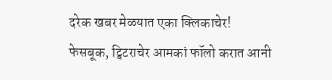दरेक खबर मेळयात एका क्लिकाचेर! फेसबूक, ट्विटराचेर आमकां फॉलो करात आनी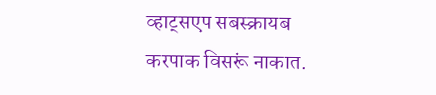व्हाट्सएप सबस्क्रायब करपाक विसरूं नाकात.